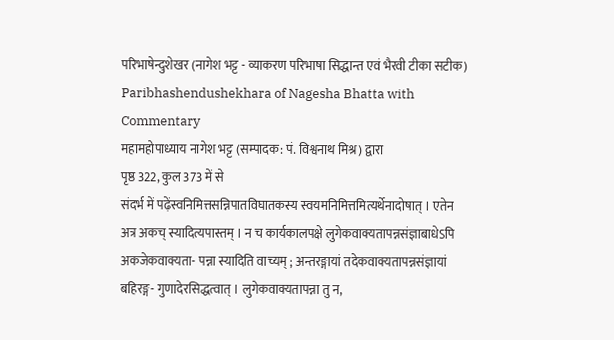परिभाषेन्दुशेखर (नागेश भट्ट - व्याकरण परिभाषा सिद्धान्त एवं भैरवी टीका सटीक)
Paribhashendushekhara of Nagesha Bhatta with Commentary
महामहोपाध्याय नागेश भट्ट (सम्पादक: पं. विश्वनाथ मिश्र) द्वारा
पृष्ठ 322, कुल 373 में से
संदर्भ में पढ़ेंस्वनिमित्तसन्निपातविघातकस्य स्वयमनिमित्तमित्यर्थेनादोषात् । एतेन अत्र अकच् स्यादित्यपास्तम् । न च कार्यकालपक्षे लुगेकवाक्यतापन्नसंज्ञाबाधेऽपि अकजेकवाक्यता- पन्ना स्यादिति वाच्यम् ; अन्तरङ्गायां तदेकवाक्यतापन्नसंज्ञायां बहिरङ्ग- गुणादेरसिद्धत्वात् । लुगेकवाक्यतापन्ना तु न,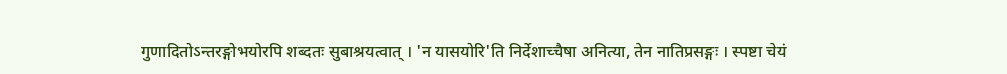गुणादितोऽन्तरङ्गोभयोरपि शब्दतः सुबाश्रयत्वात् । 'न यासयोरि'ति निर्देशाच्चैषा अनित्या, तेन नातिप्रसङ्गः । स्पष्टा चेयं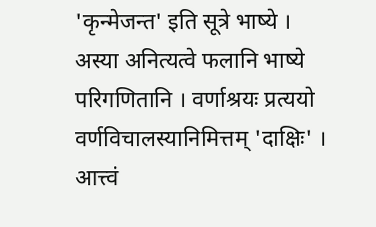'कृन्मेजन्त' इति सूत्रे भाष्ये । अस्या अनित्यत्वे फलानि भाष्ये परिगणितानि । वर्णाश्रयः प्रत्ययो वर्णविचालस्यानिमित्तम् 'दाक्षिः' । आत्त्वं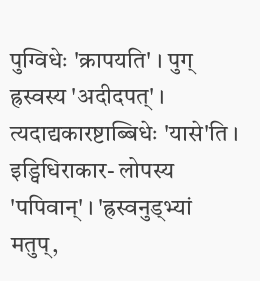पुग्विधेः 'क्रापयति' । पुग् ह्रस्वस्य 'अदीदपत्' । त्यदाद्यकारष्टाब्बिधेः 'यासे'ति । इड्विधिराकार- लोपस्य 'पपिवान्' । 'ह्रस्वनुड्भ्यां मतुप्,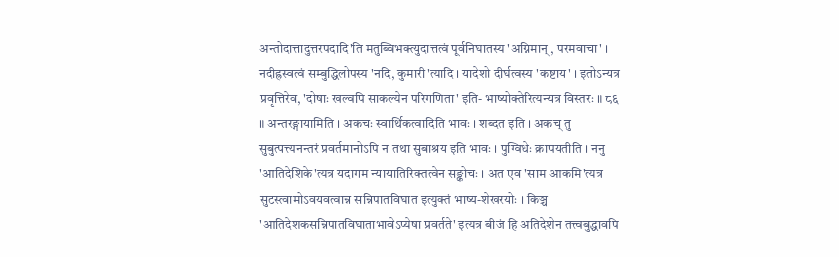अन्तोदात्तादुत्तरपदादि'ति मतुब्विभक्त्युदात्तत्वं पूर्वनिघातस्य 'अग्निमान्, परमवाचा' । नदीह्रस्वत्वं सम्बुद्धिलोपस्य 'नदि, कुमारी'त्यादि । यादेशो दीर्घत्वस्य 'कष्टाय' । इतोऽन्यत्र प्रवृत्तिरेव, 'दोषाः खल्वपि साकल्येन परिगणिता' इति- भाष्योक्तेरित्यन्यत्र विस्तरः ॥ ८६ ॥ अन्तरङ्गायामिति । अकचः स्वार्थिकत्वादिति भावः । शब्दत इति । अकच् तु सुबुत्पत्त्यनन्तरं प्रवर्तमानोऽपि न तथा सुबाश्रय इति भावः । पुग्विधेः क्रापयतीति । ननु 'आतिदेशिके'त्यत्र यदागम न्यायातिरिक्तत्वेन सङ्कोचः । अत एव 'साम आकमि'त्यत्र सुटस्त्वामोऽवयवत्वान्न सन्निपातविघात इत्युक्तं भाष्य-शेखरयोः । किञ्च 'आतिदेशकसन्निपातविघाताभावेऽप्येषा प्रवर्तते' इत्यत्र बीजं हि अतिदेशेन तत्त्वबुद्धावपि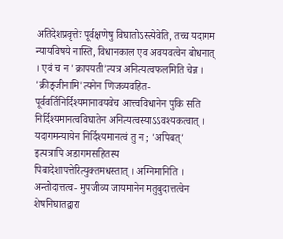अतिदेशप्रवृत्तेः पूर्वक्षणेषु विघातोऽस्त्येवेति, तच्च यदागम न्यायविषये नास्ति, विधानकाल एव अवयवत्वेन बोधनात् । एवं च न 'क्रापयती'त्यत्र अनित्यत्वफलमिति चेन्न । 'क्रीङ्जीनामि'त्यनेन णिजव्यवहित- पूर्ववर्तिनिर्दिश्यमानावयवेच आत्त्वविधानेन पुकि सति निर्दिश्यमानत्वविघातेन अनित्यत्वस्याऽऽवश्यकत्वात् । यदागमन्यायेन निर्दिश्यमानत्वं तु न ; 'अपिबत्' इत्यत्रापि अडागमसहितस्य पिबादेशापत्तेरित्युक्तमधस्तात् । अग्निमानिति । अन्तोदात्तत्व- मुपजीव्य जायमानेन मतुबुदात्तत्वेन शेषनिघातद्वारा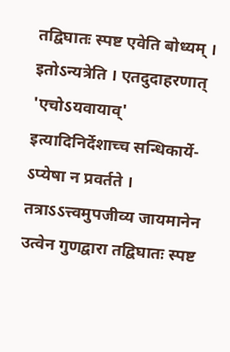तद्विघातः स्पष्ट एवेति बोध्यम् । इतोऽन्यत्रेति । एतदुदाहरणात् 'एचोऽयवायाव्' इत्यादिनिर्देशाच्च सन्धिकार्ये- ऽप्येषा न प्रवर्तते । तत्राऽऽत्त्वमुपजीव्य जायमानेन उत्वेन गुणद्वारा तद्विघातः स्पष्ट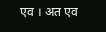एव । अत एव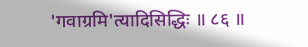'गवाग्रमि'त्यादिसिद्धिः ॥ ८६ ॥